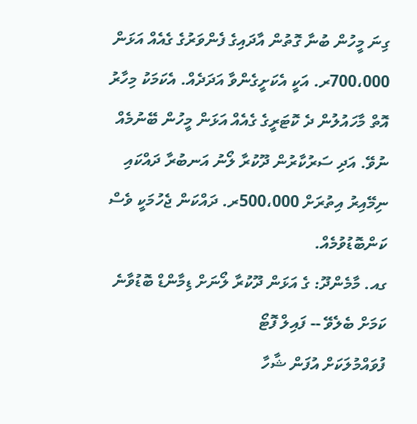ގިނަ މީހުން ބުނާ ގޮތުން އާދައިގެ ފެންވަރުގެ ގެއެއް އަޅަން 700،000ރ. އަކީ އެކަށީގެންވާ އަދަދެއް. އެކަމަކު މިހާރު އޮތް މާހައުލުން ދެ ކޮޓަރީގެ ގެއެއް އަޅަން މީހުން ބޭނުމެއް ނުވޭ. އަދި ސަރުކާރުން ދޫކުރާ ލޯނު އަނބުރާ ދައްކައި ނިމޭއިރު އިތުރަށް 500،000ރ. ދައްކަން ޖެހުމަކީ ވެސް ކަންބޮޑުވުމެއް.
ގއ. މާމެންދޫ: ގެ އަޅަން ދޫކުރާ ލޯނަށް ޑިމާންޑް ބޮޑުވާނެ ކަމަށް ބެލެވޭ -- ފައިލް ފޮޓޯ
ފުވައްމުލަކަށް އުފަން ޝާހާ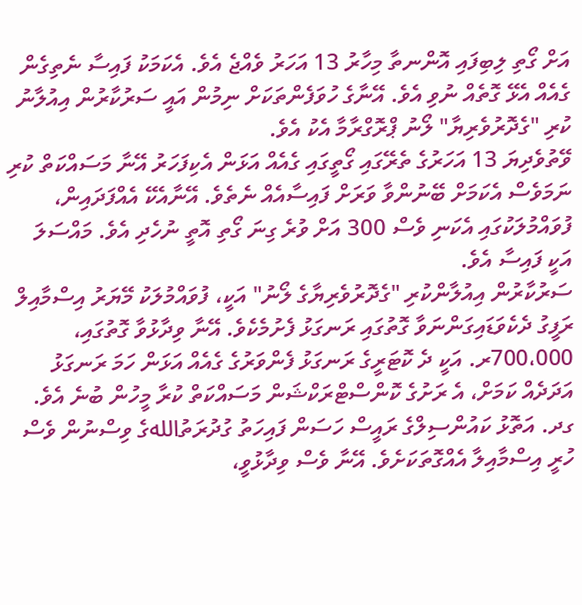އަށް ގޯތި ލިބިފައި އޮންނތާ މިހާރު 13 އަހަރު ވެއްޖެ އެވެ. އެކަމަކު ފައިސާ ނެތިގެން ގެއެއް އެޅޭ ގޮތެއް ނުވި އެވެ. އޭނާގެ ހުވަފެންތަކަށް ނިމުން އައީ ސަރުކާރުން އިއުލާނު ކުރި "ގެދޮރުވެރިޔާ" ލޯނު ޕްރޮގްރާމާ އެކު އެވެ.
ވޭތުވެދިޔަ 13 އަހަރުގެ ތެރޭގައި ގޯތީގައި ގެއެއް އަޅަން އެކިފަހަރު އޭނާ މަސައްކަތް ކުރި ނަމަވެސް އެކަމަށް ބޭނުންވާ ވަރަށް ފައިސާއެއް ނެތެވެ. އޭނާއެކޭ އެއްފަދައިން، ފުވައްމުލަކުގައި އެކަނި ވެސް 300 އަށް ވުރެ ގިނަ ގޯތި އޮތީ ނުހެދި އެވެ. މައްސަލަ އަކީ ފައިސާ އެވެ.
ސަރުކާރުން އިއުލާންކުރި "ގެދޮރުވެރިޔާގެ ލޯނު" އަކީ، ފުވައްމުލަކު މޭޔަރު އިސްމާއިލް ރަފީގު ދެކެވަޑައިގަންނަވާ ގޮތުގައި ރަނގަޅު ފެށުމެކެވެ. އޭނާ ވިދާޅުވާ ގޮތުގައި، 700،000ރ. އަކީ ދެ ކޮޓަރީގެ ރަނގަޅު ފެންވަރުގެ ގެއެއް އަޅަން ހަމަ ރަނގަޅު އަދަދެއް ކަމަށް، އެ ރަށުގެ ކޮންސްޓްރަކްޝަން މަސައްކަތް ކުރާ މީހުން ބުނެ އެވެ.
ގދ. އަތޮޅު ކައުންސިލްގެ ރައީސް ހަސަން ފައިހަތު ގުދުރަތުاللهގެ ވިސްނުން ވެސް ހުރީ އިސްމާއިލާ އެއްގޮތަކަށެވެ. އޭނާ ވެސް ވިދާޅުވީ،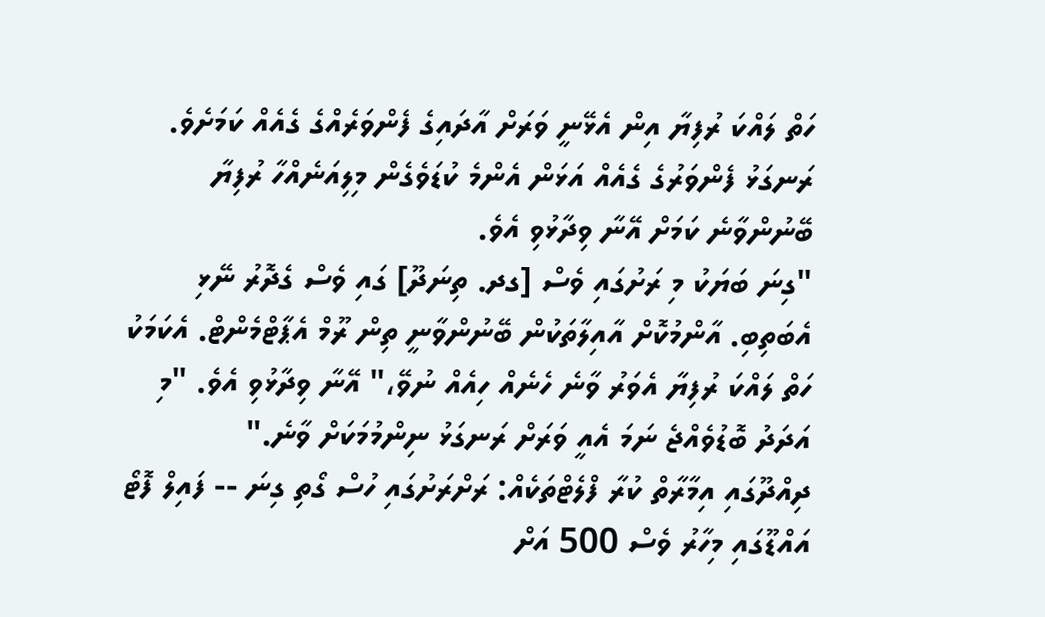ހަތް ލައްކަ ރުފިޔާ އިން އެޅޭނީ ވަރަށް އާދައިގެ ފެންވަރެއްގެ ގެއެއް ކަމަށެވެ. ރަނގަޅު ފެންވަރުގެ ގެއެއް އަޅަން އެންމެ ކުޑަވެގެން މިލިއަނެއްހާ ރުފިޔާ ބޭނުންވާނެ ކަމަށް އޭނާ ވިދާޅުވި އެވެ.
"ގިނަ ބަޔަކު މި ރަށުގައި ވެސް [ގދ. ތިނަދޫ] ގައި ވެސް ގެދޮރު ނޭޅި އެބަތިބި. އާންމުކޮށް އާއިލާތަކުން ބޭނުންވާނީ ތިން ރޫމް އެޕާޓްމެންޓް. އެކަމަކު ހަތް ލައްކަ ރުފިޔާ އެވަރު ވާނެ ހެނެއް ހިއެއް ނުވޭ،" އޭނާ ވިދާޅުވި އެވެ. "މި އަދަދު ބޮޑުވެއްޖެ ނަމަ އެއީ ވަރަށް ރަނގަޅު ނިންމުމަކަށް ވާނެ."
ދިއްދޫގައި އިމާރާތް ކުރާ ފްލެޓްތަކެއް: ރަށްރަށުގައި ހުސް ގޯތި ގިނަ -- ފައިލް ފޮޓޯ
އައްޑޫގައި މިހާރު ވެސް 500 އަށް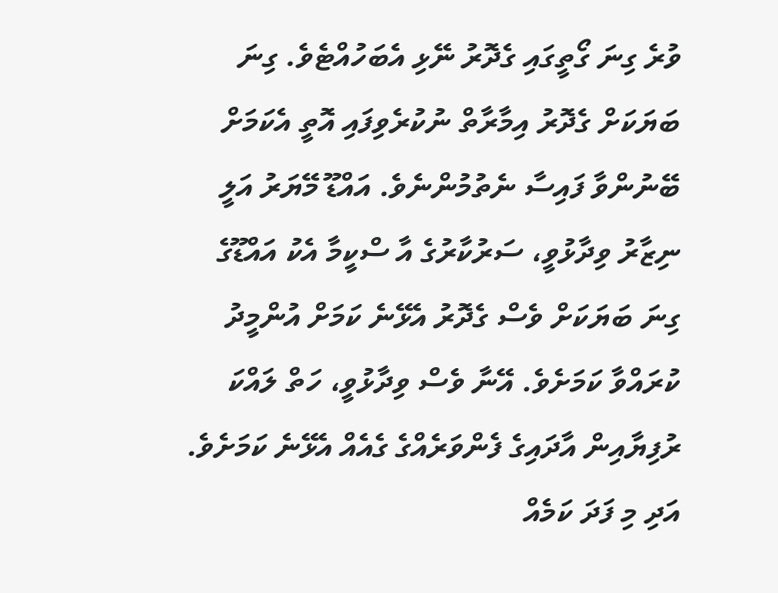ވުރެ ގިނަ ގޯތީގައި ގެދޮރު ނޭޅި އެބަހުއްޓެވެ. ގިނަ ބަޔަކަށް ގެދޮރު އިމާރާތް ނުކުރެވިފައި އޮތީ އެކަމަށް ބޭނުންވާ ފައިސާ ނެތުމުންނެވެ. އައްޑޫ މޭޔަރު އަލީ ނިޒާރު ވިދާޅުވީ، ސަރުކާރުގެ އާ ސްކީމާ އެކު އައްޑޫގެ ގިނަ ބަޔަކަށް ވެސް ގެދޮރު އެޅޭނެ ކަމަށް އުންމީދު ކުރައްވާ ކަމަށެވެ. އޭނާ ވެސް ވިދާޅުވީ، ހަތް ލައްކަ ރުފިޔާއިން އާދައިގެ ފެންވަރެއްގެ ގެއެއް އެޅޭނެ ކަމަށެވެ. އަދި މި ފަދަ ކަމެއް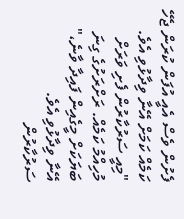ފެށުން ވެސް އެއީ އުފަން ކުރަން ޖެހޭ ކަމެއް ކަމަށް އޭނާ ވިދާޅުވި އެވެ.
"މިއީ ސަރުކާރުން ފެށި ވަރަށް މުހިއްމު ކަމެއް. ރަށްރަށުގެ ގިނަ ބަޔަކަށް މީގެއިން ފައިދާ ވާނެ،" އޭނާ ވިދާޅުވި އެވެ.
ސަރުކާރުން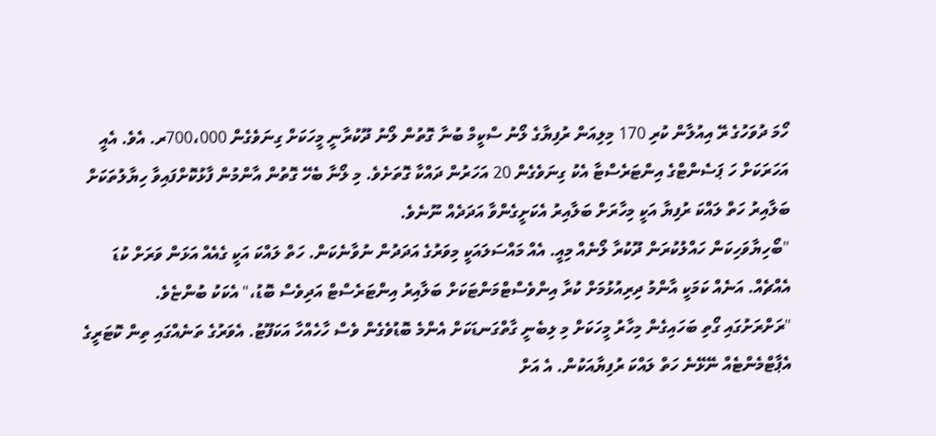ހޯމަ ދުވަހުގެ ރޭ އިއުލާން ކުރި 170 މިލިއަން ރުފިޔާގެ ލޯނު ސްކީމް ބުނާ ގޮތުން ލޯނު ދޫކުރާނީ މީހަކަށް ގިނަވެގެން 700،000ރ. އެވެ. އެއީ އަހަރަކަށް ހަ ޕަސެންޓްގެ އިންޓަރެސްޓާ އެކު ގިނަވެގެން 20 އަހަރުން ދައްކާ ގޮތަށެވެ. މި ލޯނާ ބެހޭ ގޮތުން އާންމުން ފާޅުކޮށްފައިވާ ހިޔާލުތަކަށް ބަލާއިރު ހަތް ލައްކަ ރުފިޔާ އަކީ މިހާރަށް ބަލާއިރު އެކަށީގެންވާ އަދަދެއް ނޫނެވެ.
"ބޯހިޔާވަހިކަން ހައްލުކުރަން ދޫކުރާ ލޯނެއް މިއީ. އެއް މައްސަލައަކީ މިވަރުގެ އަދަދުން ނުވާނެކަން. ހަތް ލައްކަ އަކީ ގެއެއް އަޅަން ވަރަށް ކުޑަ އެއްޗެއް. އަނެއް ކަމަކީ އާންމު ދިރިއުޅުމަށް ކުރާ އިންވެސްޓްމަންޓަކަށް ބަލާއިރު އިންޓަރެސްޓް އަދިވެސް ބޮޑު،" އެކަކު ބުންޏެވެ.
"ރަށްރަށުގައި ގޯތި ބަހައިގެން މިހާރު މީހަކަށް މި ލިބެނީ ގާތްގަނޑަކަށް އެންމެ ބޮޑުވެގެން ވެސް ހާހެއްހާ އަކަފޫޓު. އެވަރުގެ ތަނެއްގައި ތިން ކޮޓަރީގެ އެޕާޓްމެންޓެއް ނޭޅޭނެ ހަތް ލައްކަ ރުފިޔާއަކުން. އެ އަށް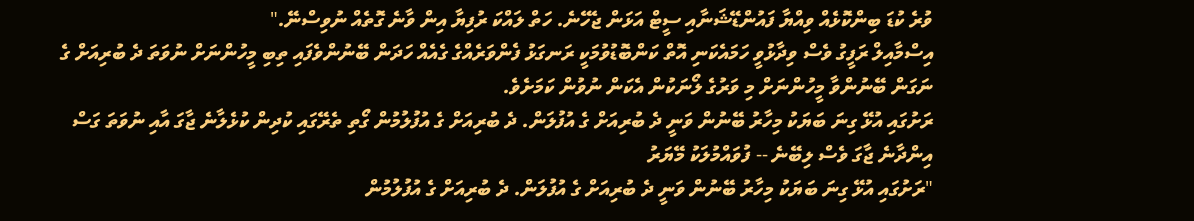ވުރެ ކުޑަ ބިންކޮޅެއް ވިއްޔާ ފައުންޑޭޝަނާއި ސީޓް އަޅަން ޖެހޭނެ. ހަތް ލައްކަ ރުފިޔާ އިން ވާނެ ގޮތެއް ނުވިސްނޭ."
އިސްމާއިލް ރަފީގު ވެސް ވިދާޅުވީ ހަމައެކަނި އޮތް ކަންބޮޑުވުމަކީ ރަނގަޅު ފެންވަރެއްގެ ގެއެއް ހަދަން ބޭނުންވެފައި ތިބި މީހުންނަށް ނުވަތަ ދެ ބުރިއަށް ގެ ނަގަން ބޭނުންވާ މީހުންނަށް މި ވަރުގެ ލޯނަކުން އެކަން ނުވުން ކަމަށެވެ.
ރަށުގައި އުޅޭ ގިނަ ބަޔަކު މިހާރު ބޭނުން ވަނީ ދެ ބުރިއަށް ގެ އުފުލަން. ދެ ބުރިއަށް ގެ އުފުލުމުން ގޯތި ތެރޭގައި ކުދިން ކުޅެލާނެ ޖާގަ އާއި ނުވަތަ ގަސް އިންދާނެ ޖާގަ ވެސް ލިބޭނެ -- ފުވައްމުލަކު މޭޔަރު
"ރަށުގައި އުޅޭ ގިނަ ބަޔަކު މިހާރު ބޭނުން ވަނީ ދެ ބުރިއަށް ގެ އުފުލަން. ދެ ބުރިއަށް ގެ އުފުލުމުން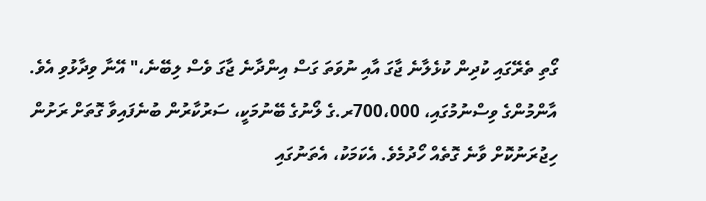ގޯތި ތެރޭގައި ކުދިން ކުޅެލާނެ ޖާގަ އާއި ނުވަތަ ގަސް އިންދާނެ ޖާގަ ވެސް ލިބޭނެ،" އޭނާ ވިދާޅުވި އެވެ.
އާންމުންގެ ވިސްނުމުގައި، 700،000ރ.ގެ ލޯނުގެ ބޭނުމަކީ، ސަރުކާރުން ބުނެފައިވާ ގޮތަށް ރަށުން ހިޖުރަނުކޮށް ވާނެ ގޮތެއް ހޯދުމެވެ. އެކަމަކު، އެތަނުގައި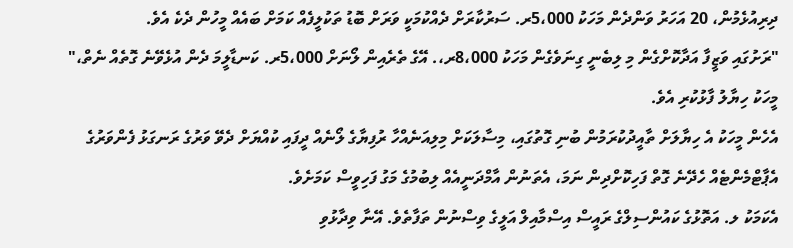ދިރިއުޅެމުން، 20 އަހަރު ވަންދެން މަހަކު 5،000ރ. ސަރުކާރަށް ދެއްކުމަކީ ވަރަށް ބޮޑު ތަކުލީފެއް ކަމަށް ބައެއް މީހުން ދެކެ އެވެ.
"ރަށުގައި ވަޒީފާ އަދާކޮށްގެން މި ލިބެނީ ގިނަވެގެން މަހަކު 8،000ރ،. އޭގެ ތެރެއިން ލޯނަށް 5،000ރ. ކަނޑާލީމަ ދެން އުޅެވޭނެ ގޮތެއް ނެތް،" މީހަކު ހިޔާލު ފާޅުކުރި އެވެ.
އެހެން މީހަކު އެ ހިޔާލަށް ތާއީދުކުރަމުން ބުނި ގޮތުގައި، މިސާލަކަށް މިލިއަނެއްހާ ރުފިޔާގެ ލޯނެއް ދީފައި ކުއްޔަށް ދެވޭ ވަރުގެ ރަނގަޅު ފެންވަރުގެ އެޕާޓްމެންޓެއް ހެދޭނެ ގޮތް ފަހިކޮށްދިން ނަމަ، އެތަނުން އާމްދަނީއެއް ލިބުމުގެ މަގު ފަހިވީސް ކަމަށެވެ.
އެކަމަކު ލ. އަތޮޅުގެ ކައުންސިލްގެ ރައީސް އިސްމާއިލް އަލީގެ ވިސްނުން ތަފާތެވެ. އޭނާ ވިދާޅުވި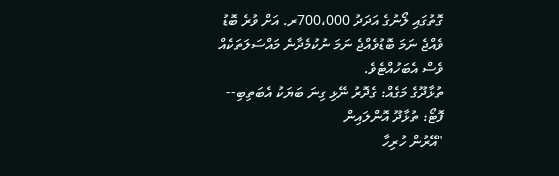ގޮތުގައި ލޯނުގެ އަދަދު 700،000ރ. އަށް ވުރެ ބޮޑު ވެއްޖެ ނަމަ ބޮޑުވެއްޖެ ނަމަ ނުކުމެދާނެ މައްސަލަތަކެއް ވެސް އެބަހުއްޓެވެ.
ތުޅާދޫގެ މަގެއް: ގެދޮރު ނޭޅި ގިނަ ބަޔަކު އެބަތިބި-- ފޮޓޯ: ތުޅާދޫ އޮންލައިން
"އޭރުން ހުރިހާ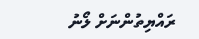ރައްޔިތުންނަށް ލޯނު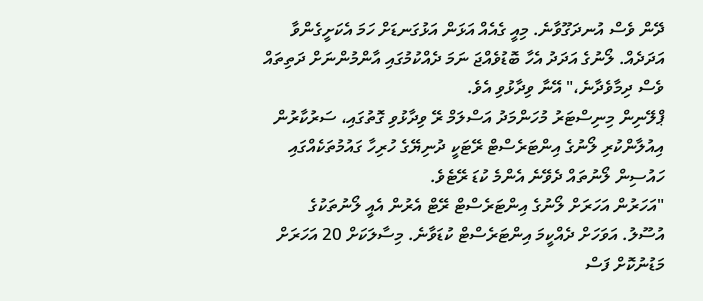ދޭން ވެސް އުނދަގޫވާނެ. މިއީ ގެއެއް އަޅަން އަޅުގަނޑަށް ހަމަ އެކަށީގެންވާ އަދަދެއް. ލޯނުގެ އަދަދު އެހާ ބޮޑުވެއްޖަ ނަމަ ދެއްކުމުގައި އާންމުންނަށް ދަތިތައް ވެސް ދިމާވެދާނެ،" އޭނާ ވިދާޅުވި އެވެ.
ޕްލޭނިން މިނިސްޓަރު މުހަންމަދު އަސްލަމް ރޭ ވިދާޅުވި ގޮތުގައި، ސަރުކާރުން އިއުލާންކުރި ލޯނުގެ އިންޓަރެސްޓް ރޭޓަކީ ދުނިޔޭގެ ހުރިހާ ގައުމުތަކެއްގައި ހައުސިން ލޯނުތައް ދެވޭނެ އެންމެ ކުޑަ ރޭޓެވެ.
"އަހަރުން އަހަރަށް ލޯނުގެ އިންޓަރެސްޓް ރޭޓް އެރުން އެއީ ލޯނުތަކުގެ އުސޫލު. އަވަހަށް ދެއްކީމަ އިންޓަރެސްޓް ކުޑަވާނެ. މިސާލަކަށް 20 އަހަރަށް މަޑުނުކޮށް ފަސް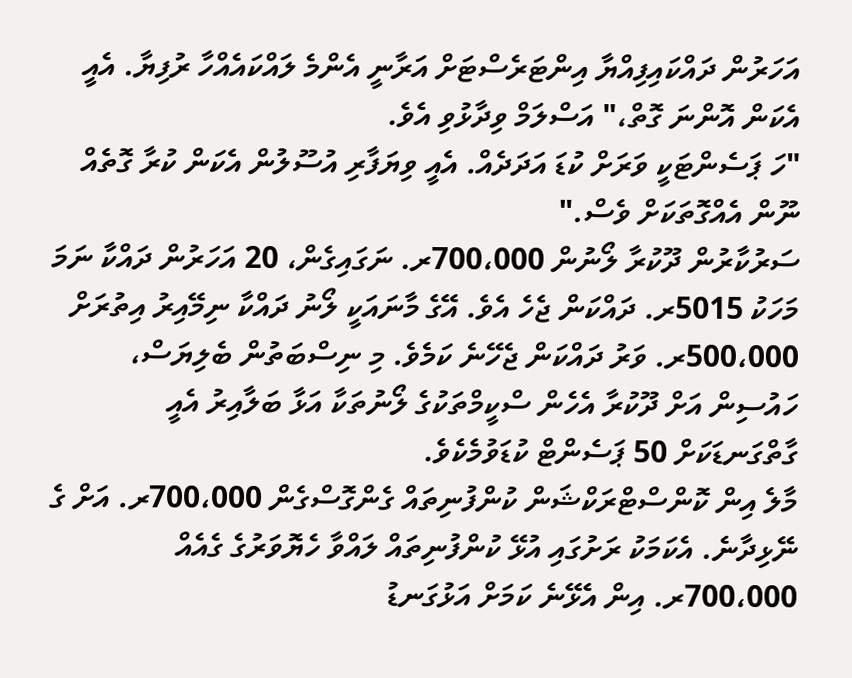އަހަރުން ދައްކައިފިއްޔާ އިންޓަރެސްޓަށް އަރާނީ އެންމެ ލައްކައެއްހާ ރުފިޔާ. އެއީ އެކަން އޮންނަ ގޮތް،" އަސްލަމް ވިދާޅުވި އެވެ.
"ހަ ޕަސެންޓަކީ ވަރަށް ކުޑަ އަދަދެއް. އެއީ ވިޔަފާރި އުސޫލުން އެކަން ކުރާ ގޮތެއް ނޫން އެއްގޮތަކަށް ވެސް."
ސަރުކާރުން ދޫކުރާ ލޯނުން 700،000ރ. ނަގައިގެން، 20 އަހަރުން ދައްކާ ނަމަ މަހަކު 5015ރ. ދައްކަން ޖެހެ އެވެ. އޭގެ މާނައަކީ ލޯނު ދައްކާ ނިމޭއިރު އިތުރަށް 500،000ރ. ވަރު ދައްކަން ޖެހޭނެ ކަމެވެ. މި ނިސްބަތުން ބެލިޔަސް، ހައުސިން އަށް ދޫކުރާ އެހެން ސްކީމްތަކުގެ ލޯނުތަކާ އަޅާ ބަލާއިރު އެއީ ގާތްގަނޑަކަށް 50 ޕަސެންޓް ކުޑަވުމެކެވެ.
މާލެ އިން ކޮންސްޓްރަކްޝަން ކުންފުނިތައް ގެންގޮސްގެން 700،000ރ. އަށް ގެ ނޭޅިދާނެ. އެކަމަކު ރަށުގައި އުޅޭ ކުންފުނިތައް ލައްވާ ހެޔޮވަރުގެ ގެއެއް 700،000ރ. އިން އެޅޭނެ ކަމަށް އަޅުގަނޑު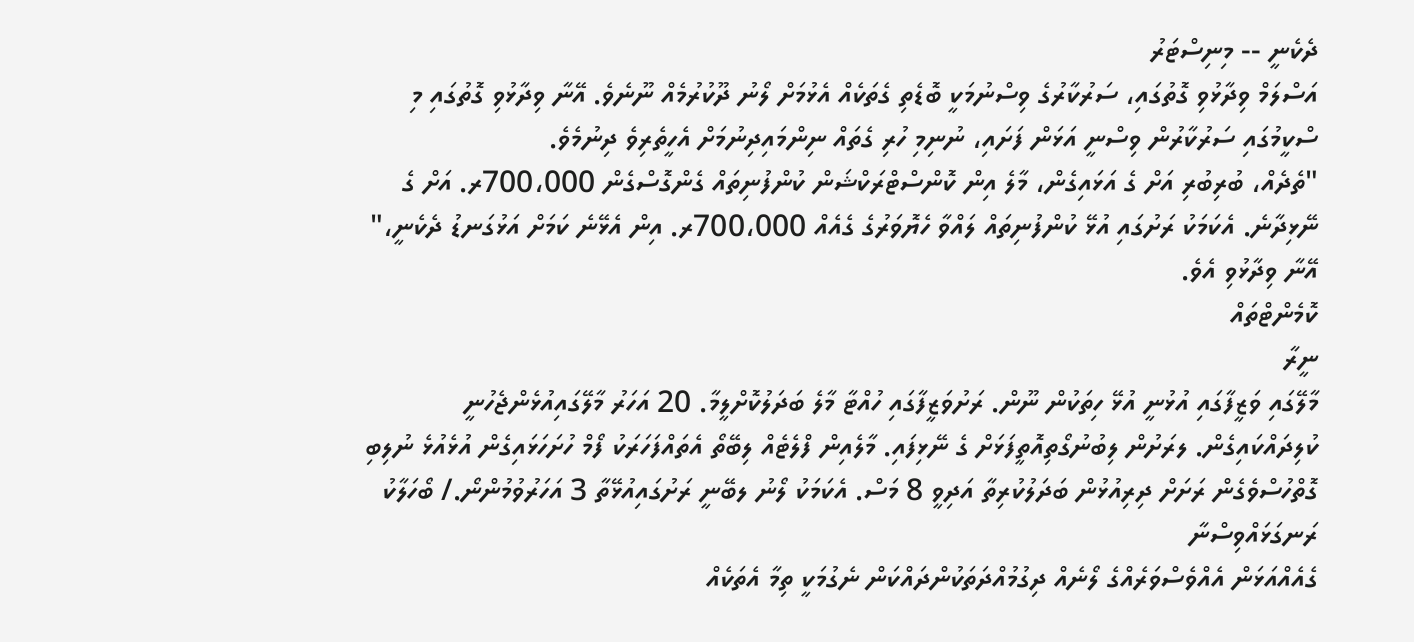ދެކެނީ -- މިނިސްޓަރު
އަސްލަމް ވިދާޅުވި ގޮތުގައި، ސަރުކާރުގެ ވިސްނުމަކީ ބޮޑެތި ގެތަކެއް އެޅުމަށް ލޯނު ދޫކުރުމެއް ނޫނެވެ. އޭނާ ވިދާޅުވި ގޮތުގައި މި ސްކީމުގައި ސަރުކާރުން ވިސްނީ އަޅަން ފަށައި، ނުނިމި ހުރި ގެތައް ނިންމައިދިނުމަށް އެހީތެރިވެ ދިނުމެވެ.
"ތެދެއް، ބުރިބުރި އަށް ގެ އަޅައިގެން، މާލެ އިން ކޮންސްޓްރަކްޝަން ކުންފުނިތައް ގެންގޮސްގެން 700،000ރ. އަށް ގެ ނޭޅިދާނެ. އެކަމަކު ރަށުގައި އުޅޭ ކުންފުނިތައް ލައްވާ ހެޔޮވަރުގެ ގެއެއް 700،000ރ. އިން އެޅޭނެ ކަމަށް އަޅުގަނޑު ދެކެނީ،" އޭނާ ވިދާޅުވި އެވެ.
ކޮމެންޓްތައް
ނީރާ
މާލޭގައި ވަޒީފާގައި އުޅުނީ އުޅޭ ހިތަކުން ނޫން. ރަށުވަޒީފާގައި ހުއްޓާ މާލެ ބަދަލުކޮށްލީމާ. 20 އަހަރު މާލޭގައިއުޅެންޖެހުނީ ކުލިދައްކައިގެން. ލރަށުން ލިބުނުގޯތިއޮތީފަޅަށް ގެ ނޭޅިފައި. މާލެއިން ފްލެޓެއް ލިބޭތޯ އެތައްފަހަރަކު ފޯމް ހުށަހަޅައިގެން އުޅެއުޅެ ނުލިބި ގޮތްހުސްވެގެން ރަށަށް ދިރިއުޅުން ބަދަލުކުރިތާ އަދިވީ 8 މަސް. އެކަމަކު ލޯނު ލބޭނީ ރަށުގައިއުޅޭތާ 3 އަހަރުވުމުންނޯ./ ބޯހަލާކު
ރަނގަޅައްވިސްނާ
ގެއެއްއަޅަން އެއްވެސްވަރެއްގެ ލޯނެއް ދިގުމުއްދަތަކުންދައްކަން ނެގުމަކީ ތިމާ އެތަކެއް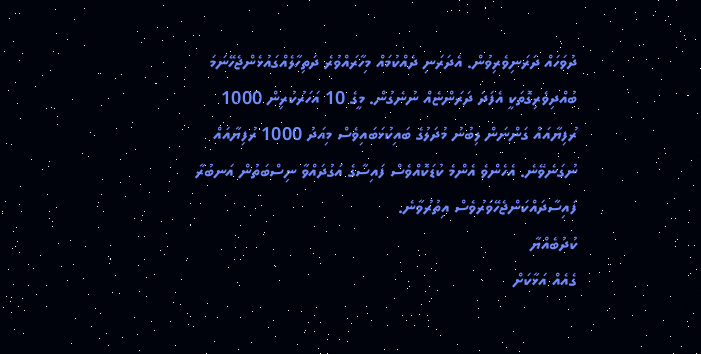ދުވަހައް ދަރަނިވެރިވުން. އެދަރަނި ދެއްކުމައް މިހާރައްވުރެ ދަތިހާލެއްގައުޅެންޖެހޭނަމަ ބުއްދިވެރިގޮތަކީ އެފަދަ ދަރަންޏެއް ނުނެގުން. މީގެ 10 އަހަރުކުރިން 1000 ރުފިޔާއައް ގަންނަން ލިބުނު މުދަލުގެ ބައިކުޅަބައިވެސް މިއަދު 1000 ރުފިޔާއައް ނުގަނެވޭނެ. އެހެންވެ އެންމެ ކުޑަކޮއްވެސް ފައިސާގެ އަގުދައްވާ ނިސްބަތުން އަނބުރާ ފައިސާދައްކަންޖެހޭވަރުވެސް އިތުރުވާނެ.
ކުދުބެއްޔާ
ގެއެއް އަޅާކަށް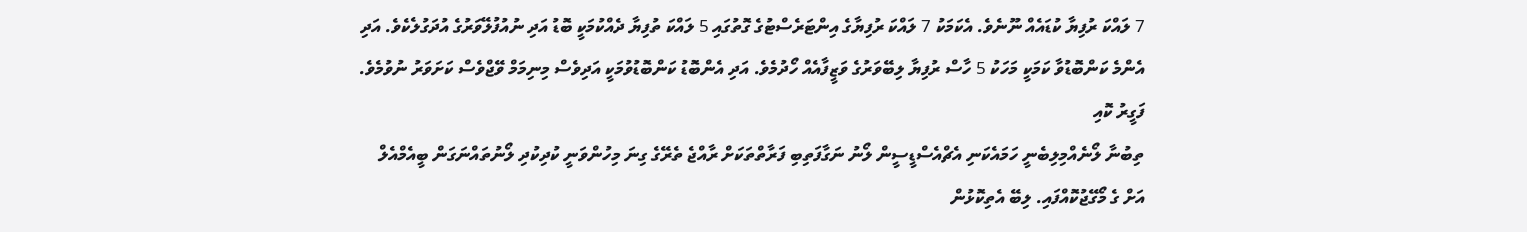7 ލައްކަ ރުފިޔާ ކުޑައެއް ނޫނެވެ. އެކަމަކު 7 ލައްކަ ރުފިޔާގެ އިންޓަރެސްޓުގެ ގޮތުގައި 5 ލައްކަ ތުފިޔާ ދެއްކުމަކީ ބޮޑު އަދި ނުއުފުލޭވަރުގެ އުދަގުލެކެވެ. އަދި އެންމެ ކަންބޮޑުވާ ކަމަކީ މަހަކު 5 ހާސް ރުފިޔާ ލިބޭވަރުގެ ވަޒީފާއެއް ހޯދުމެވެ. އަދި އެންބޮޑު ކަންބޮޑުވުމަކީ އަދިވެސް މިނިމަމް ވޭޖްވެސް ކަށަވަރު ނުވުމެވެ.
ފަގީރު ކޮއި
ތިބުނާ ލޯނެއްމިލިބެނީ ހަމައެކަނި އެޗްއެސްޑީސީން ލޯނު ނަގާފަތިބި ފަރާތްތަކަށް ރާއްޖެ ތެރޭގެ ގިނަ މިހުންވަނީ ކުދިކުދި ލޯނުތައްނަގަން ބީއެމްއެލް އަށް ގެ މޯގޭޖުކޮއްފައި. ލިބޭ އެތިކޮޅުން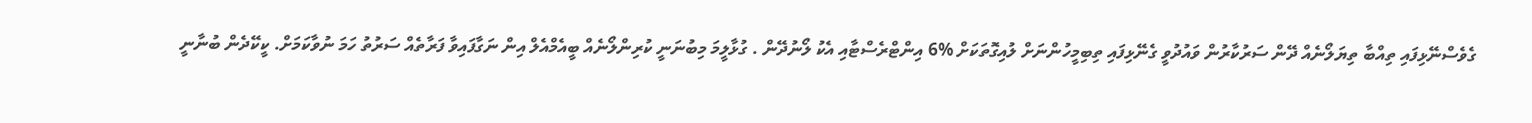ގެވެސްނޭޅިފައި ތިއްބާ ތިޔަލޯނެއް ދޭން ސަރުކާރުން ވައުދުވީ ގެނޭޅިފައި ތިބިމީހުންނަށް ލުއިގޮތަކަށް %6 އިންޓްރެސްޓާއި އެކު ލޯނުދޭން . ގުޅާލީމަ މިބުނަނީ ކުރިންލޯނެއް ބީއެމްއެލް އިން ނަގާފައިވާ ފަރާތެއް ސަރުތު ހަމަ ނުވާކަމަށް. ކީކޭދެން ބުނާނީ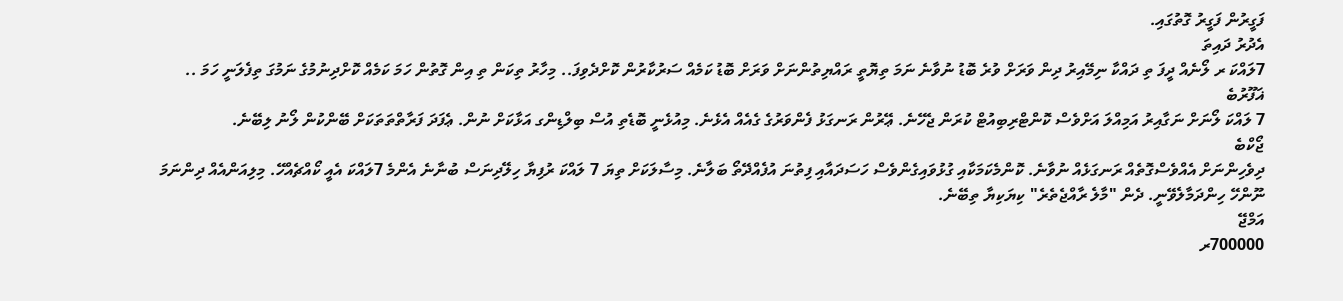ފަގީރުން ފަގީރު ގޮތުގައި.
އެދުރު ދައިތަ
7ލައްކަ ރ ލޯނެއް ދީފަ ތި ދައްކާ ނިމޭއިރު ދިން ވަރަށް ވުރެ ބޮޑު ނުވާނެ ނަމަ ތިޔޮތީ ރައްޔިތުންނަށް ވަރަށް ބޮޑު ކަމެއް ސަރުކާރުން ކޮށްދެވިފަ.. މިހާރު ތިކަން ތި އިން ގޮތުން ހަމަ ކަމެއް ކޮށްދިނުމުގެ ނަމުގަ ތިފެލަނީ ހަމަ ..
ޣަފޫރުބެ
7 ލައްކަ ލޯނަށް ނަގާއިރު އަމިއްލަ އަށްވެސް ކޮންޓްރިބިއުޓް ކުރަން ޖެހޭނެ. ޢޭރުން ރަނގަޅު ފެންވަރުގެ ގެއެއް އެޅެނެ. މިއުޅެނީ ބޮޑެތި އުސް ބިލްޑިންގ އަޅާކަށް ނުން. ޢެފަދަ ފަރާތްތަތަކަށް ބޭންކުން ލޯނު ލިބޭނެ.
ޖޯކްބެ
ދިވެހިންނަށް އެއްވެސްގޮތެއް ރަނގަޅެއް ނުވާނެ. ކޮންމެކަމަކާއި ގުޅުވައިގެންވެސް ހަސަދައާއި ފިތުނަ އުފެއްދޭތޯ ބަލާނެ. މިސާލަކަށް ތިޔަ 7 ލައްކަ ރުފިޔާ ހިލޭދިނަސް ބުނާނެ އެންމެ 7ލައްކަ އެއީ ކޯއްޗެއްހޭ. މިލިއަންއެއް ދިންނަމަ ނޫންހޭ ހިންދަމާލެވޭނީ. ދެން "މާލެ ރާއްޖެތެރެ" ކިޔަކިޔާ ތިބޭނެ.
އަމްޖޭ
700000ރ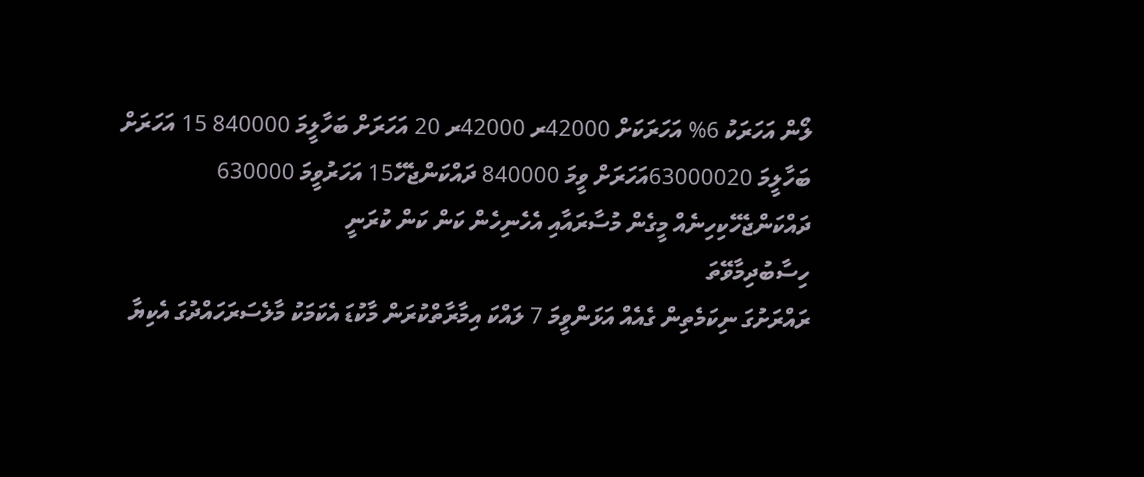ލޯން އަހަރަކު 6% އަހަރަކަށް 42000ރ 42000ރ 20 އަހަރަށް ބަހާލީމަ 840000 15 އަހަރަށް ބަހާލީމަ 63000020އަހަރަށް ވީމަ 840000 ދައްކަންޖެހޭ15 އަހަރުވީމަ 630000 ދައްކަންޖެހޭކިހިނެއް މީގެން މުސާރައާއި އެހެނިހެން ކަން ކަން ކުރަނީ
ހިސާބުދިމާވޭތަ
ރައްރަށުގަ ނިކަމެތިން ގެއެއް އަޅަންވީމަ 7 ލައްކަ އިމާރާތްކުރަން މާކުޑަ އެކަމަކު މާލެސަރަހައްދުގަ އެކިޔާ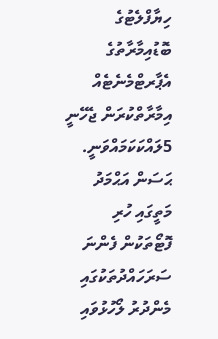ހިޔާފްލެޓުގެ ބޮޑުއިމާރާތުގެ އެޕާރޓްމެނެޓެއް އިމާރާތްކުރަން ޖެހޭނީ 5ލައްކަކަމައްވަނީ.
ޙަސަން އަޙްމަދު
މަތީގައި ހުރި ފޮޓޯތަކުން ފެންނަ ސަރަހައްދުތަކުގައި މެންދުރު ލޯހުޅުވައި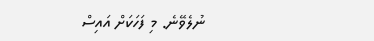ނުލެވޭނެ. މި ފަހަކަށް އައިސް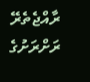ރާއްޖެތެރޭ ރަށްރަށުގެ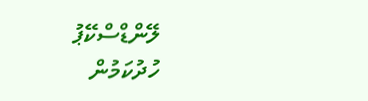ލޭންޑްސްކޭޕު ހުދުކަމުން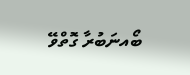ބޯއނަބުރާ ގޮތްވޭ